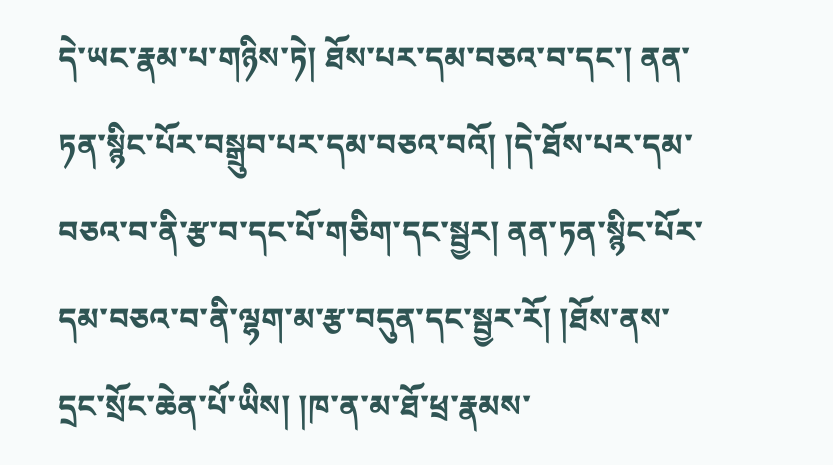དེ་ཡང་རྣམ་པ་གཉིས་ཏེ། ཐོས་པར་དམ་བཅའ་བ་དང་། ནན་ཏན་སྙིང་པོར་བསྒྲུབ་པར་དམ་བཅའ་བའོ། །དེ་ཐོས་པར་དམ་བཅའ་བ་ནི་རྩ་བ་དང་པོ་གཅིག་དང་སྦྱར། ནན་ཏན་སྙིང་པོར་དམ་བཅའ་བ་ནི་ལྷག་མ་རྩ་བདུན་དང་སྦྱར་རོ། །ཐོས་ནས་དྲང་སྲོང་ཆེན་པོ་ཡིས། །ཁ་ན་མ་ཐོ་ཕྲ་རྣམས་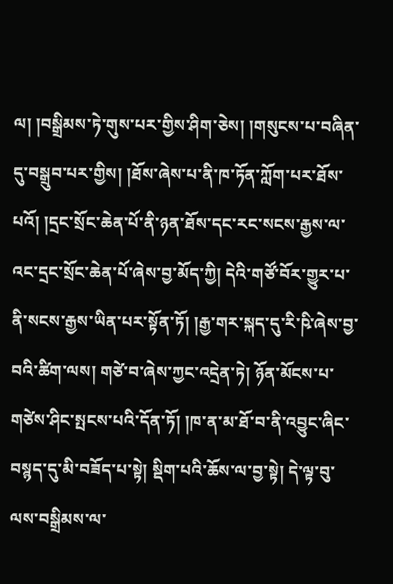ལ། །བསྒྲིམས་ཏེ་གུས་པར་གྱིས་ཤིག་ཅེས། །གསུངས་པ་བཞིན་དུ་བསྒྲུབ་པར་གྱིས། །ཐོས་ཞེས་པ་ནི་ཁ་ཏོན་ཀློག་པར་ཐོས་པའོ། །དྲང་སྲོང་ཆེན་པོ་ནི་ཉན་ཐོས་དང་རང་སངས་རྒྱས་ལ་འང་དྲང་སྲོང་ཆེན་པོ་ཞེས་བྱ་མོད་ཀྱི། དེའི་གཙོ་བོར་གྱུར་པ་ནི་སངས་རྒྱས་ཡིན་པར་སྟོན་ཏོ། །རྒྱ་གར་སྐད་དུ་རི་ཥི་ཞེས་བྱ་བའི་ཚིག་ལས། གཙེ་བ་ཞེས་ཀྱང་འདྲེན་ཏེ། ཉོན་མོངས་པ་གཙེས་ཤིང་སྤངས་པའི་དོན་ཏོ། །ཁ་ན་མ་ཐོ་བ་ནི་འབྱུང་ཞིང་བསྙད་དུ་མི་བཟོད་པ་སྟེ། སྡིག་པའི་ཆོས་ལ་བྱ་སྟེ། དེ་ལྟ་བུ་ལས་བསྒྲིམས་ལ་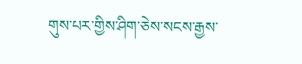གུས་པར་གྱིས་ཤིག་ཅེས་སངས་རྒྱས་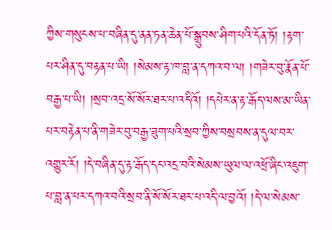ཀྱིས་གསུངས་པ་བཞིན་དུ་ནན་ཏན་ཆེན་པོ་སྒྲུབས་ཤིག་པའི་དོན་ཏོ། །རྟག་པར་ཤིན་དུ་བརྟན་པ་ཡི། །སེམས་རྟ་ཁ་བླ་ན་དཀའ་བ་ལ། །གཟེར་བུ་རྣོན་པོ་བརྒྱ་པ་ཡི། །སྲབ་འདྲ་སོ་སོར་ཐར་པ་འདིའོ། །དཔེར་ན་རྟ་རྒོད་ལས་མ་ཡིན་པར་བརྟེན་པ་ནི་གཟེར་བུ་བརྒྱ་ཟུག་པའི་སྲབ་ཀྱིས་བསྲབས་ན་དུལ་བར་འགྱུར་རོ། །དེ་བཞིན་དུ་རྟ་རྒོད་དང་འདྲ་བའི་སེམས་ཡུལ་ལ་འཕྲོ་ཞིང་འཇུག་པ་བླ་ན་པར་དཀའ་བའི་སྲབ་ནི་སོ་སོར་ཐར་པ་འདི་ལ་བྱའོ། །དེ་ལ་སེམས་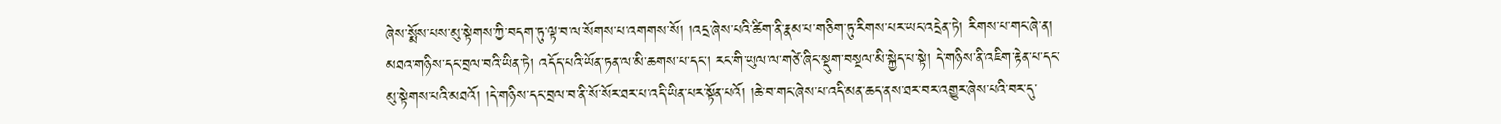ཞེས་སྨོས་པས་མུ་སྟེགས་ཀྱི་བདག་ཏུ་ལྟ་བ་ལ་སོགས་པ་འགགས་སོ། །འདྲ་ཞེས་པའི་ཚིག་ནི་རྣམ་པ་གཅིག་ཏུ་རིགས་པར་ཡང་འདྲེན་ཏེ། རིགས་པ་གང་ཞེ་ན། མཐའ་གཉིས་དང་བྲལ་བའི་ཡིན་ཏེ། འདོད་པའི་ཡོན་ཏན་ལ་མི་ཆགས་པ་དང་། རང་གི་ཡུལ་ལ་གཙེ་ཞིང་སྡུག་བསྔལ་མི་སྐྱེད་པ་སྟེ། དེ་གཉིས་ནི་འཇིག་རྟེན་པ་དང་མུ་སྟེགས་པའི་མཐའོ། །དེ་གཉིས་དང་བྲལ་བ་ནི་སོ་སོར་ཐར་པ་འདི་ཡིན་པར་སྟོན་པའོ། །ཆེ་བ་གང་ཞེས་པ་འདི་མན་ཆད་ནས་ཐར་བར་འགྱུར་ཞེས་པའི་བར་དུ་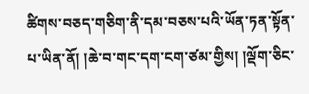ཚིགས་བཅད་གཅིག་ནི་དམ་བཅས་པའི་ཡོན་ཏན་སྟོན་པ་ཡིན་ནོ། །ཆེ་བ་གང་དག་ངག་ཙམ་གྱིས། །ལྡོག་ཅིང་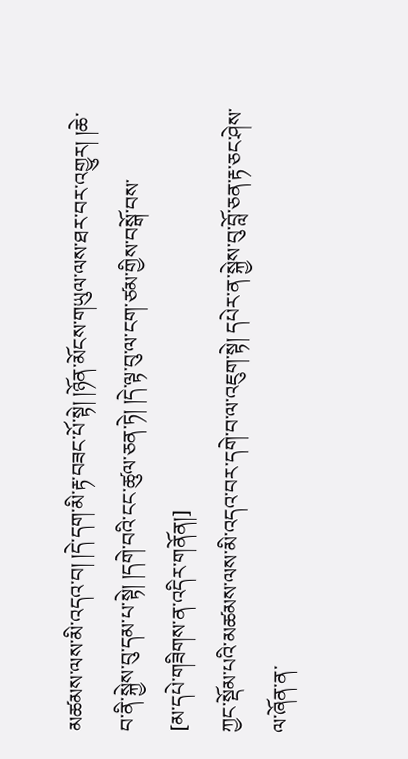མཚམས་ལས་མི་འདའ་བ། །དེ་དག་མི་རྟ་བཟང་པོ་སྟེ། །ཉོན་མོངས་གཡུལ་ལས་ཐར་བར་འགྱུར། །ཆེ་བ་ནི་སྐྱེས་བུ་དམ་པ་སྟེ། །དགེ་བའི་ངང་ཚུལ་ཅན་ཏེ། །དེ་ལྟ་བུ་ལ་ངག་ཙམ་གྱིས་བསྒོ་བས་
[མ་དཔེ་གཟིགས་ན་འདིར་གནོན།]
ཀྱང་སྡོམ་པའི་མཚམས་ལས་མི་འདའ་བར་དགེ་བ་ལ་འཇུག་སྟེ། དཔེར་ན་སྐྱེས་བུ་བློ་ཅན་རྟ་ཅང་ཤེས་ལ་ཞོན་ན་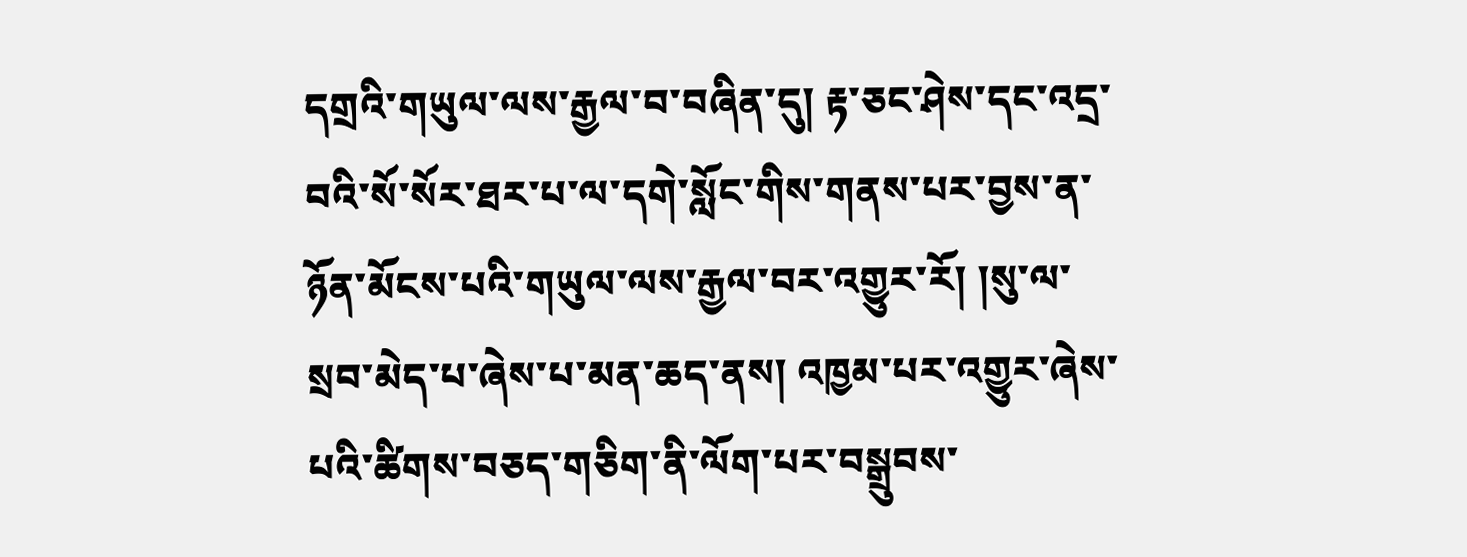དགྲའི་གཡུལ་ལས་རྒྱལ་བ་བཞིན་དུ། རྟ་ཅང་ཤེས་དང་འདྲ་བའི་སོ་སོར་ཐར་པ་ལ་དགེ་སློང་གིས་གནས་པར་བྱས་ན་ཉོན་མོངས་པའི་གཡུལ་ལས་རྒྱལ་བར་འགྱུར་རོ། །སུ་ལ་སྲབ་མེད་པ་ཞེས་པ་མན་ཆད་ནས། འཁྱམ་པར་འགྱུར་ཞེས་པའི་ཚིགས་བཅད་གཅིག་ནི་ལོག་པར་བསྒྲུབས་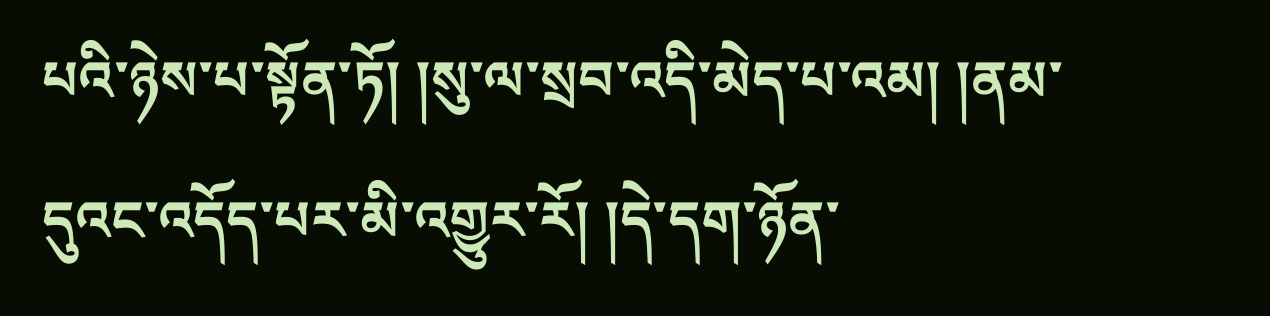པའི་ཉེས་པ་སྟོན་ཏོ། །སུ་ལ་སྲབ་འདི་མེད་པ་འམ། །ནམ་དུའང་འདོད་པར་མི་འགྱུར་རོ། །དེ་དག་ཉོན་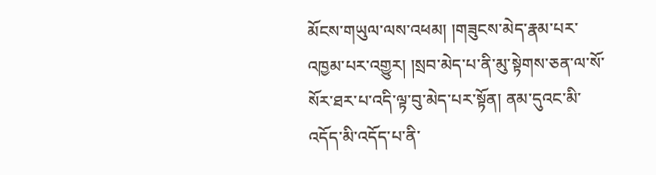མོངས་གཡུལ་ལས་འཕམ། །གཟུངས་མེད་རྣམ་པར་འཁྱམ་པར་འགྱུར། །སྲབ་མེད་པ་ནི་མུ་སྟེགས་ཅན་ལ་སོ་སོར་ཐར་པ་འདི་ལྟ་བུ་མེད་པར་སྟོན། ནམ་དུའང་མི་འདོད་མི་འདོད་པ་ནི་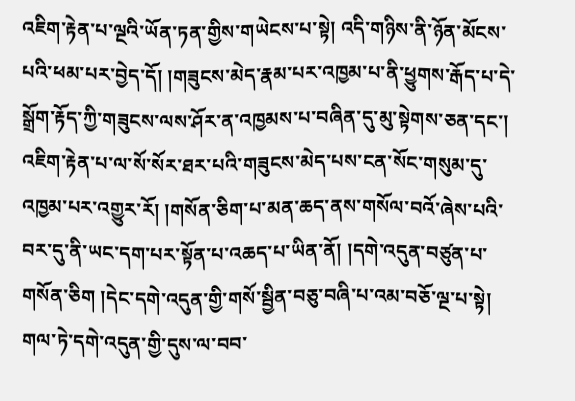འཇིག་རྟེན་པ་ལྔའི་ཡོན་ཏན་གྱིས་གཡེངས་པ་སྟེ། འདི་གཉིས་ནི་ཉོན་མོངས་པའི་ཕམ་པར་བྱེད་དོ། །གཟུངས་མེད་རྣམ་པར་འཁྱམ་པ་ནི་ཕྱུགས་རྒོད་པ་དེ་སྒྲོག་རྟོད་ཀྱི་གཟུངས་ལས་ཤོར་ན་འཁྱམས་པ་བཞིན་དུ་མུ་སྟེགས་ཅན་དང་། འཇིག་རྟེན་པ་ལ་སོ་སོར་ཐར་པའི་གཟུངས་མེད་པས་ངན་སོང་གསུམ་དུ་འཁྱམ་པར་འགྱུར་རོ། །གསོན་ཅིག་པ་མན་ཆད་ནས་གསོལ་བའོ་ཞེས་པའི་བར་དུ་ནི་ཡང་དག་པར་སྟོན་པ་འཆད་པ་ཡིན་ནོ། །དགེ་འདུན་བཙུན་པ་གསོན་ཅིག །དེང་དགེ་འདུན་གྱི་གསོ་སྦྱིན་བཅུ་བཞི་པ་འམ་བཅོ་ལྔ་པ་སྟེ། གལ་ཏེ་དགེ་འདུན་གྱི་དུས་ལ་བབ་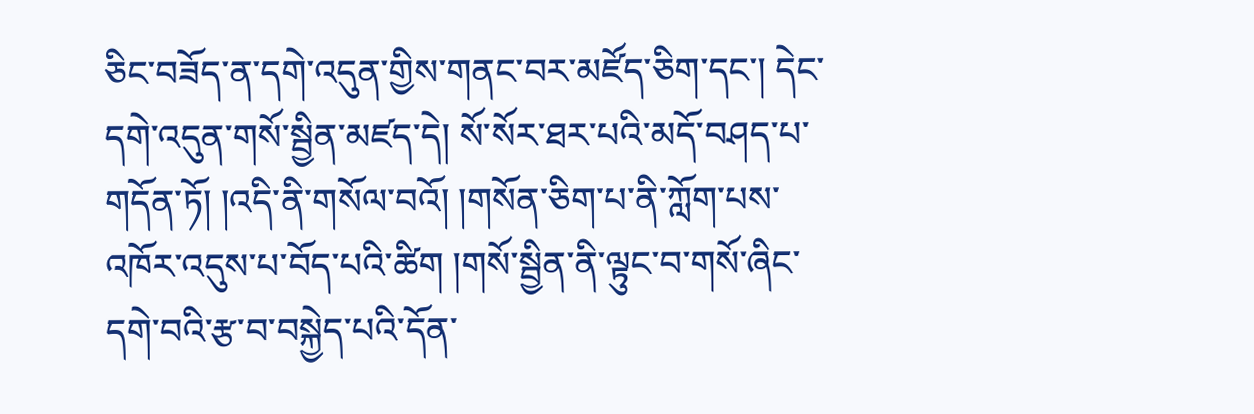ཅིང་བཟོད་ན་དགེ་འདུན་གྱིས་གནང་བར་མཛོད་ཅིག་དང་། དེང་དགེ་འདུན་གསོ་སྦྱིན་མཛད་དེ། སོ་སོར་ཐར་པའི་མདོ་བཤད་པ་གདོན་ཏོ། །འདི་ནི་གསོལ་བའོ། །གསོན་ཅིག་པ་ནི་ཀློག་པས་འཁོར་འདུས་པ་བོད་པའི་ཚིག །གསོ་སྦྱིན་ནི་ལྟུང་བ་གསོ་ཞིང་དགེ་བའི་རྩ་བ་བསྐྱེད་པའི་དོན་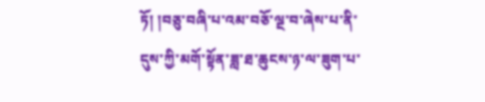ཏོ། །བཅུ་བཞི་པ་འམ་བཅོ་ལྔ་བ་ཞེས་པ་ནི་དུས་ཀྱི་མགོ་སྟོན་ཟླ་ཐ་ཆུངས་ཉ་ལ་ཟུག་པ་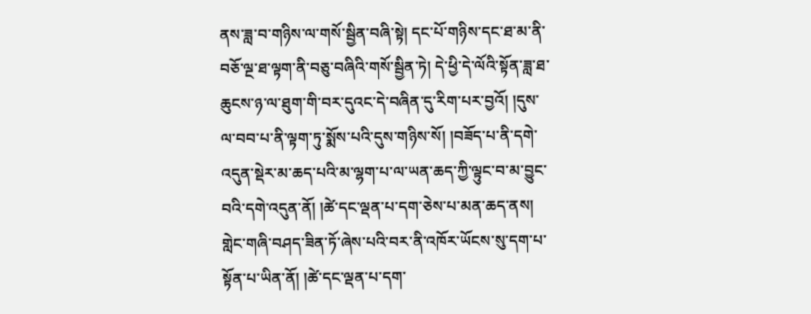ནས་ཟླ་བ་གཉིས་ལ་གསོ་སྦྱིན་བཞི་སྟེ། དང་པོ་གཉིས་དང་ཐ་མ་ནི་བཅོ་ལྔ་ཐ་ལྟག་ནི་བཅུ་བཞིའི་གསོ་སྦྱིན་ཏེ། དེ་ཕྱི་དེ་ལོའི་སྟོན་ཟླ་ཐ་ཆུངས་ཉ་ལ་ཐུག་གི་བར་དུའང་དེ་བཞིན་དུ་རིག་པར་བྱའོ། །དུས་ལ་བབ་པ་ནི་ལྟག་ཏུ་སྨོས་པའི་དུས་གཉིས་སོ། །བཟོད་པ་ནི་དགེ་འདུན་སྡེར་མ་ཆད་པའི་མ་ལྷག་པ་ལ་ཡན་ཆད་ཀྱི་ལྟུང་བ་མ་བྱུང་བའི་དགེ་འདུན་ནོ། །ཚེ་དང་ལྡན་པ་དག་ཅེས་པ་མན་ཆད་ནས། གླེང་གཞི་བཤད་ཟིན་ཏོ་ཞེས་པའི་བར་ནི་འཁོར་ཡོངས་སུ་དག་པ་སྟོན་པ་ཡིན་ནོ། །ཚེ་དང་ལྡན་པ་དག་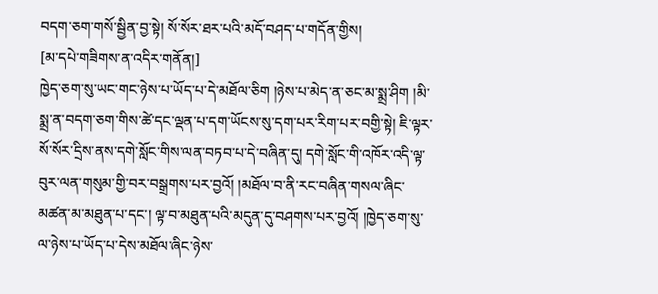བདག་ཅག་གསོ་སྦྱིན་བྱ་སྟེ། སོ་སོར་ཐར་པའི་མདོ་བཤད་པ་གདོན་གྱིས།
[མ་དཔེ་གཟིགས་ན་འདིར་གནོན།]
ཁྱེད་ཅག་སུ་ཡང་གང་ཉེས་པ་ཡོད་པ་དེ་མཐོལ་ཅིག །ཉེས་པ་མེད་ན་ཅང་མ་སྨྲ་ཤིག །མི་སྨྲ་ན་བདག་ཅག་གིས་ཚེ་དང་ལྡན་པ་དག་ཡོངས་སུ་དག་པར་རིག་པར་བགྱི་སྟེ། ཇི་ལྟར་སོ་སོར་དྲིས་ནས་དགེ་སློང་གིས་ལན་བཏབ་པ་དེ་བཞིན་དུ། དགེ་སློང་གི་འཁོར་འདི་ལྟ་བུར་ལན་གསུམ་གྱི་བར་བསྒྲགས་པར་བྱའོ། །མཐོལ་བ་ནི་རང་བཞིན་གསལ་ཞིང་མཚན་མ་མཐུན་པ་དང་། ལྟ་བ་མཐུན་པའི་མདུན་དུ་བཤགས་པར་བྱའོ། །ཁྱེད་ཅག་སུ་ལ་ཉེས་པ་ཡོད་པ་དེས་མཐོལ་ཞིང་ཉེས་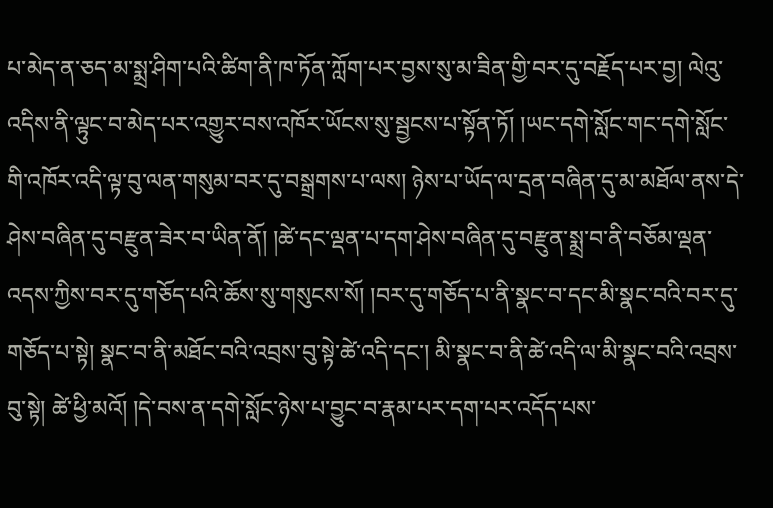པ་མེད་ན་ཅད་མ་སྨྲ་ཤིག་པའི་ཚིག་ནི་ཁ་ཏོན་ཀློག་པར་བྱས་སུ་མ་ཟིན་གྱི་བར་དུ་བརྗོད་པར་བྱ། ལེའུ་འདིས་ནི་ལྟུང་བ་མེད་པར་འགྱུར་བས་འཁོར་ཡོངས་སུ་སྦྱངས་པ་སྟོན་ཏོ། །ཡང་དགེ་སློང་གང་དགེ་སློང་གི་འཁོར་འདི་ལྟ་བུ་ལན་གསུམ་བར་དུ་བསྒྲགས་པ་ལས། ཉེས་པ་ཡོད་ལ་དྲན་བཞིན་དུ་མ་མཐོལ་ནས་དེ་ཤེས་བཞིན་དུ་བརྫུན་ཟེར་བ་ཡིན་ནོ། །ཚེ་དང་ལྡན་པ་དག་ཤེས་བཞིན་དུ་བརྫུན་སྨྲ་བ་ནི་བཅོམ་ལྡན་འདས་ཀྱིས་བར་དུ་གཅོད་པའི་ཆོས་སུ་གསུངས་སོ། །བར་དུ་གཅོད་པ་ནི་སྣང་བ་དང་མི་སྣང་བའི་བར་དུ་གཅོད་པ་སྟེ། སྣང་བ་ནི་མཐོང་བའི་འབྲས་བུ་སྟེ་ཚེ་འདི་དང་། མི་སྣང་བ་ནི་ཚེ་འདི་ལ་མི་སྣང་བའི་འབྲས་བུ་སྟེ། ཚེ་ཕྱི་མའོ། །དེ་བས་ན་དགེ་སློང་ཉེས་པ་བྱུང་བ་རྣམ་པར་དག་པར་འདོད་པས་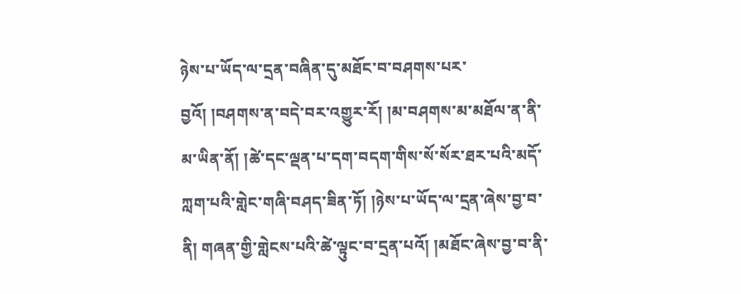ཉེས་པ་ཡོད་ལ་དྲན་བཞིན་དུ་མཐོང་བ་བཤགས་པར་བྱའོ། །བཤགས་ན་བདེ་བར་འགྱུར་རོ། །མ་བཤགས་མ་མཐོལ་ན་ནི་མ་ཡིན་ནོ། །ཚེ་དང་ལྡན་པ་དག་བདག་གིས་སོ་སོར་ཐར་པའི་མདོ་ཀླག་པའི་གླེང་གཞི་བཤད་ཟིན་ཏོ། །ཉེས་པ་ཡོད་ལ་དྲན་ཞེས་བྱ་བ་ནི། གཞན་གྱི་གླེངས་པའི་ཚེ་ལྟུང་བ་དྲན་པའོ། །མཐོང་ཞེས་བྱ་བ་ནི་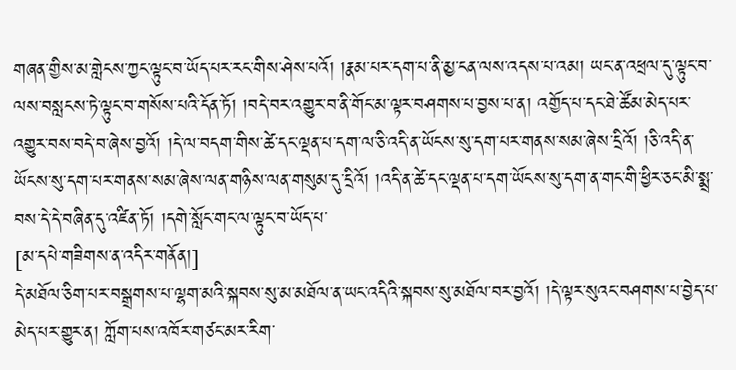གཞན་གྱིས་མ་གླེངས་ཀྱང་ལྟུང་བ་ཡོད་པར་རང་གིས་ཤེས་པའོ། །རྣམ་པར་དག་པ་ནི་མྱ་ངན་ལས་འདས་པ་འམ། ཡང་ན་འཕྲལ་དུ་ལྟུང་བ་ལས་བསླངས་ཏེ་ལྟུང་བ་གསོས་པའི་དོན་ཏོ། །བདེ་བར་འགྱུར་བ་ནི་གོང་མ་ལྟར་བཤགས་པ་བྱས་པ་ན། འགྱོད་པ་དང་ཐེ་ཚོམ་མེད་པར་འགྱུར་བས་བདེ་བ་ཞེས་བྱའོ། །དེ་ལ་བདག་གིས་ཚེ་དང་ལྡན་པ་དག་ལ་ཅི་འདི་ན་ཡོངས་སུ་དག་པར་གནས་སམ་ཞེས་དྲིའོ། །ཅི་འདི་ན་ཡོངས་སུ་དག་པར་གནས་སམ་ཞེས་ལན་གཉིས་ལན་གསུམ་དུ་དྲིའོ། །འདི་ན་ཚེ་དང་ལྡན་པ་དག་ཡོངས་སུ་དག་ན་གང་གི་ཕྱིར་ཅང་མི་སྨྲ་བས་དེ་དེ་བཞིན་དུ་འཛིན་ཏོ། །དགེ་སློང་གང་ལ་ལྟུང་བ་ཡོད་པ་
[མ་དཔེ་གཟིགས་ན་འདིར་གནོན།]
དེ་མཐོལ་ཅིག་པར་བསྒྲགས་པ་ལྷག་མའི་སྐབས་སུ་མ་མཐོལ་ན་ཡང་འདིའི་སྐབས་སུ་མཐོལ་བར་བྱའོ། །དེ་ལྟར་སུའང་བཤགས་པ་བྱེད་པ་མེད་པར་གྱུར་ན། ཀློག་པས་འཁོར་གཙང་མར་རིག་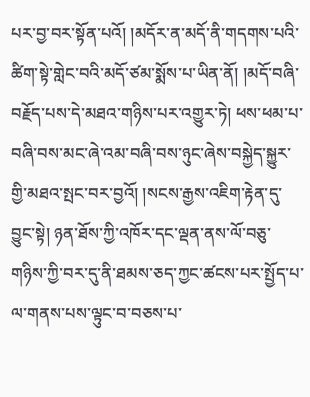པར་བྱ་བར་སྟོན་པའོ། །མདོར་ན་མདོ་ནི་གདགས་པའི་ཚིག་སྟེ་གླེང་བའི་མདོ་ཙམ་སྨོས་པ་ཡིན་ནོ། །མདོ་བཞི་བརྗོད་པས་དེ་མཐའ་གཉིས་པར་འགྱུར་ཏེ། ཕས་ཕམ་པ་བཞི་བས་མང་ཞེ་འམ་བཞི་བས་ཉུང་ཞེས་བསྐྱེད་སྐྱུར་གྱི་མཐའ་སྤང་བར་བྱའོ། །སངས་རྒྱས་འཇིག་རྟེན་དུ་བྱུང་སྟེ། ཉན་ཐོས་ཀྱི་འཁོར་དང་ལྡན་ནས་ལོ་བཅུ་གཉིས་ཀྱི་བར་དུ་ནི་ཐམས་ཅད་ཀྱང་ཚངས་པར་སྤྱོད་པ་ལ་གནས་པས་ལྟུང་བ་བཅས་པ་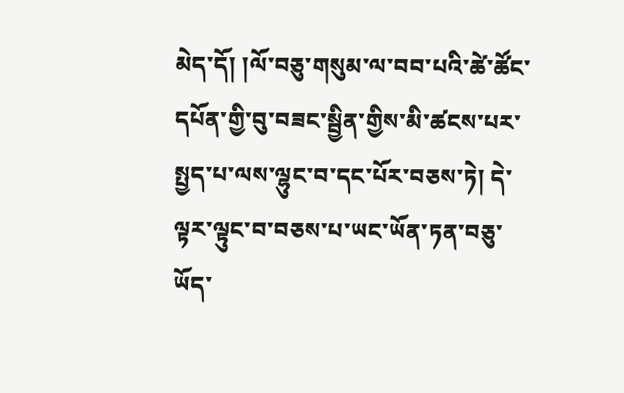མེད་དོ། །ལོ་བཅུ་གསུམ་ལ་བབ་པའི་ཚེ་ཚོང་དཔོན་གྱི་བུ་བཟང་སྦྱིན་གྱིས་མི་ཚངས་པར་སྤྱད་པ་ལས་ལྷུང་བ་དང་པོར་བཅས་ཏེ། དེ་ལྟར་ལྟུང་བ་བཅས་པ་ཡང་ཡོན་ཏན་བཅུ་ཡོད་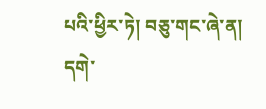པའི་ཕྱིར་ཏེ། བཅུ་གང་ཞེ་ན། དགེ་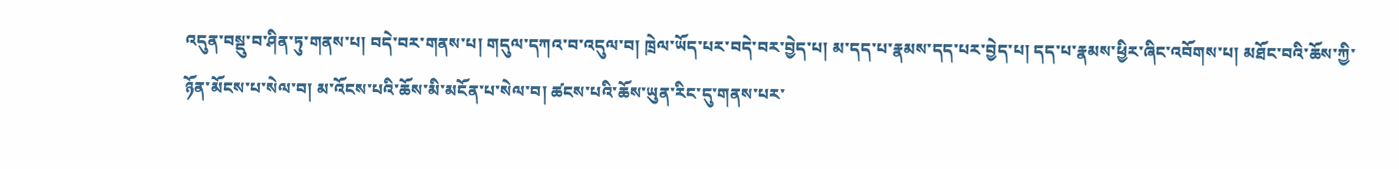འདུན་བསྡུ་བ་ཤིན་ཏུ་གནས་པ། བདེ་བར་གནས་པ། གདུལ་དཀའ་བ་འདུལ་བ། ཁྲེལ་ཡོད་པར་བདེ་བར་བྱེད་པ། མ་དད་པ་རྣམས་དད་པར་བྱེད་པ། དད་པ་རྣམས་ཕྱིར་ཞིང་འབོགས་པ། མཐོང་བའི་ཆོས་ཀྱི་ཉོན་མོངས་པ་སེལ་བ། མ་འོངས་པའི་ཆོས་མི་མངོན་པ་སེལ་བ། ཚངས་པའི་ཆོས་ཡུན་རིང་དུ་གནས་པར་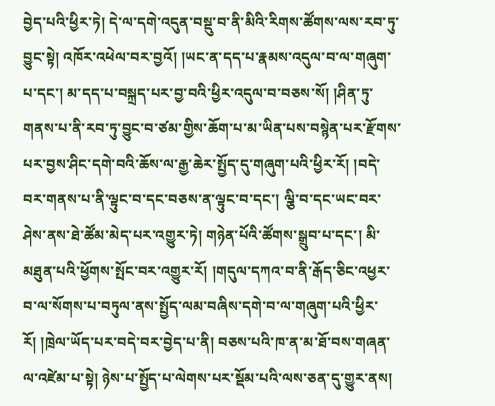བྱེད་པའི་ཕྱིར་ཏེ། དེ་ལ་དགེ་འདུན་བསྡུ་བ་ནི་མིའི་རིགས་ཚོགས་ལས་རབ་ཏུ་བྱུང་སྟེ། འཁོར་འཕེལ་བར་བྱའོ། །ཡང་ན་དད་པ་རྣམས་འདུལ་བ་ལ་གཞུག་པ་དང་། མ་དད་པ་བསྐྲད་པར་བྱ་བའི་ཕྱིར་འདུལ་བ་བཅས་སོ། །ཤིན་ཏུ་གནས་པ་ནི་རབ་ཏུ་བྱུང་བ་ཙམ་གྱིས་ཆོག་པ་མ་ཡིན་པས་བསྙེན་པར་རྫོགས་པར་བྱས་ཤིང་དགེ་བའི་ཆོས་ལ་རྒྱ་ཆེར་སྤྱོད་དུ་གཞུག་པའི་ཕྱིར་རོ། །བདེ་བར་གནས་པ་ནི་ལྟུང་བ་དང་བཅས་ན་ལྟུང་བ་དང་། ལྕི་བ་དང་ཡང་བར་ཤེས་ནས་ཐེ་ཚོམ་མེད་པར་འགྱུར་ཏེ། གཉེན་པོའི་ཚོགས་སྒྲུབ་པ་དང་། མི་མཐུན་པའི་ཕྱོགས་སྤོང་བར་འགྱུར་རོ། །གདུལ་དཀའ་བ་ནི་རྒོད་ཅིང་འཕྱར་བ་ལ་སོགས་པ་བཏུལ་ནས་སྤྱོད་ལམ་བཞིས་དགེ་བ་ལ་གཞུག་པའི་ཕྱིར་རོ། །ཁྲེལ་ཡོད་པར་བདེ་བར་བྱེད་པ་ནི། བཅས་པའི་ཁ་ན་མ་ཐོ་བས་གཞན་ལ་འཛེམ་པ་སྟེ། ཉེས་པ་སྤྱོད་པ་ལེགས་པར་སྡོམ་པའི་ལས་ཅན་དུ་གྱུར་ནས།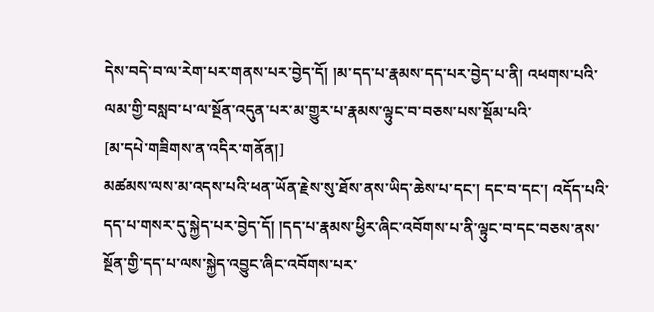དེས་བདེ་བ་ལ་རེག་པར་གནས་པར་བྱེད་དོ། །མ་དད་པ་རྣམས་དད་པར་བྱེད་པ་ནི། འཕགས་པའི་ལམ་གྱི་བསླབ་པ་ལ་སྔོན་འདུན་པར་མ་གྱུར་པ་རྣམས་ལྟུང་བ་བཅས་པས་སྡོམ་པའི་
[མ་དཔེ་གཟིགས་ན་འདིར་གནོན།]
མཚམས་ལས་མ་འདས་པའི་ཕན་ཡོན་རྗེས་སུ་ཐོས་ནས་ཡིད་ཆེས་པ་དང་། དང་བ་དང་། འདོད་པའི་དད་པ་གསར་དུ་སྐྱེད་པར་བྱེད་དོ། །དད་པ་རྣམས་ཕྱིར་ཞིང་འབོགས་པ་ནི་ལྟུང་བ་དང་བཅས་ནས་སྔོན་གྱི་དད་པ་ལས་སྐྱེད་འབྱུང་ཞིང་འབོགས་པར་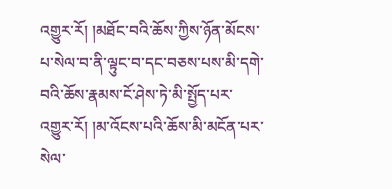འགྱུར་རོ། །མཐོང་བའི་ཆོས་ཀྱིས་ཉོན་མོངས་པ་སེལ་བ་ནི་ལྟུང་བ་དང་བཅས་པས་མི་དགེ་བའི་ཆོས་རྣམས་ངོ་ཤེས་ཏེ་མི་སྤྱོད་པར་འགྱུར་རོ། །མ་འོངས་པའི་ཆོས་མི་མངོན་པར་སེལ་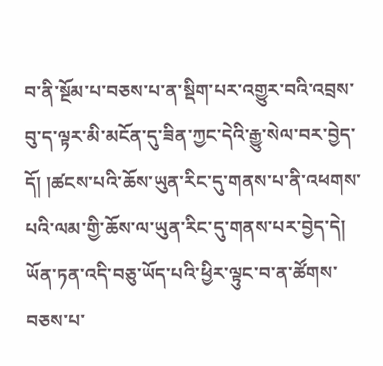བ་ནི་སྔོམ་པ་བཅས་པ་ན་སྡིག་པར་འགྱུར་བའི་འབྲས་བུ་ད་ལྟར་མི་མངོན་དུ་ཟིན་ཀྱང་དེའི་རྒྱུ་སེལ་བར་བྱེད་དོ། །ཚངས་པའི་ཆོས་ཡུན་རིང་དུ་གནས་པ་ནི་འཕགས་པའི་ལམ་གྱི་ཆོས་ལ་ཡུན་རིང་དུ་གནས་པར་བྱེད་དེ། ཡོན་ཏན་འདི་བཅུ་ཡོད་པའི་ཕྱིར་ལྟུང་བ་ན་ཚོགས་བཅས་པ་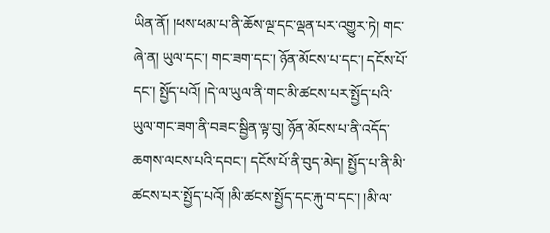ཡིན་ནོ། །ཕས་ཕམ་པ་ནི་ཆོས་ལྔ་དང་ལྡན་པར་འགྱུར་ཏེ། གང་ཞེ་ན། ཡུལ་དང་། གང་ཟག་དང་། ཉོན་མོངས་པ་དང་། དངོས་པོ་དང་། སྤྱོད་པའོ། །དེ་ལ་ཡུལ་ནི་གང་མི་ཚངས་པར་སྤྱོད་པའི་ཡུལ་གང་ཟག་ནི་བཟང་སྦྱིན་ལྟ་བུ། ཉོན་མོངས་པ་ནི་འདོད་ཆགས་ལངས་པའི་དབང་། དངོས་པོ་ནི་བུད་མེད། སྤྱོད་པ་ནི་མི་ཚངས་པར་སྤྱོད་པའོ། །མི་ཚངས་སྤྱོད་དང་རྐུ་བ་དང་། །མི་ལ་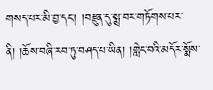གསད་པར་མི་བྱ་དང་། །བརྫུན་དུ་སྨྲ་བར་གཏོགས་པར་ནི། །ཆོས་བཞི་རབ་ཏུ་བཤད་པ་ཡིན། །གླེང་བའི་མདོར་སྨོས་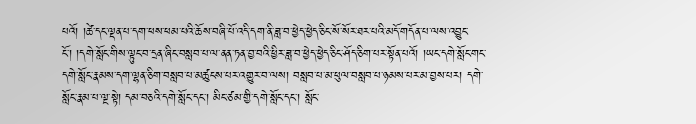པའོ། །ཚེ་དང་ལྡན་པ་དག་ཕས་ཕམ་པའི་ཆོས་བཞི་པོ་འདི་དག་ནི་ཟླ་བ་ཕྱེད་ཕྱེད་ཅིང་སོ་སོར་ཐར་པའི་མདོ་གདོན་པ་ལས་འབྱུང་ངོ་། །དགེ་སློང་གིས་ལྟུང་བ་དྲན་ཞིང་བསླབ་པ་ལ་ནན་ཏན་བྱ་བའི་ཕྱིར་ཟླ་བ་ཕྱེད་ཕྱེད་ཅིང་ཤོད་ཅིག་པར་སྟོན་པའོ། །ཡང་དགེ་སློང་གང་དགེ་སློང་རྣམས་དག་ལྷན་ཅིག་བསླབ་པ་མཚུངས་པར་འགྱུར་བ་ལས། བསླབ་པ་མ་ཕུལ་བསླབ་པ་ཉམས་པར་མ་བྱས་པར། དགེ་སློང་རྣམ་པ་ལྔ་སྟེ། དམ་བཅའི་དགེ་སློང་དང་། མིང་ཙམ་གྱི་དགེ་སློང་དང་། སློང་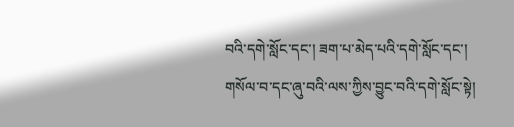བའི་དགེ་སློང་དང་། ཟག་པ་མེད་པའི་དགེ་སློང་དང་། གསོལ་བ་དང་ཞུ་བའི་ལས་ཀྱིས་བྱུང་བའི་དགེ་སློང་སྟེ།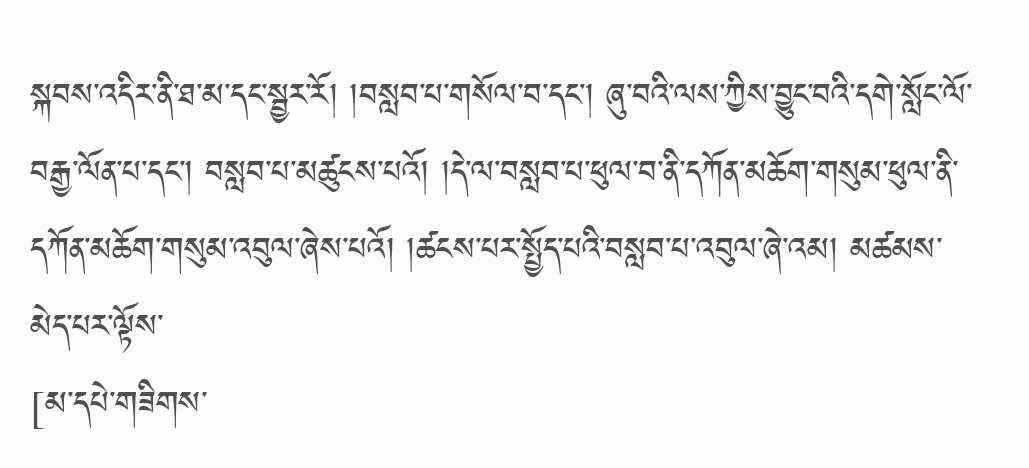སྐབས་འདིར་ནི་ཐ་མ་དང་སྦྱར་རོ། །བསླབ་པ་གསོལ་བ་དང་། ཞུ་བའི་ལས་ཀྱིས་བྱུང་བའི་དགེ་སློང་ལོ་བརྒྱ་ལོན་པ་དང་། བསླབ་པ་མཚུངས་པའོ། །དེ་ལ་བསླབ་པ་ཕུལ་བ་ནི་དཀོན་མཆོག་གསུམ་ཕུལ་ནི་དཀོན་མཆོག་གསུམ་འབུལ་ཞེས་པའོ། །ཚངས་པར་སྤྱོད་པའི་བསླབ་པ་འབུལ་ཞེ་འམ། མཚམས་མེད་པར་ལྟོས་
[མ་དཔེ་གཟིགས་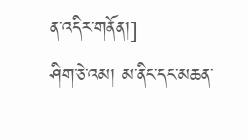ན་འདིར་གནོན།]
ཤིག་ཅེ་འམ། མ་ནིང་དང་མཆན་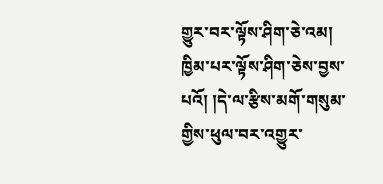གྱུར་བར་ལྟོས་ཤིག་ཅེ་འམ། ཁྱིམ་པར་ལྟོས་ཤིག་ཅེས་བྱས་པའོ། །དེ་ལ་རྩིས་མགོ་གསུམ་གྱིས་ཕུལ་བར་འགྱུར་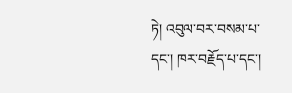ཏེ། འབུལ་བར་བསམ་པ་དང་། ཁར་བརྗོད་པ་དང་།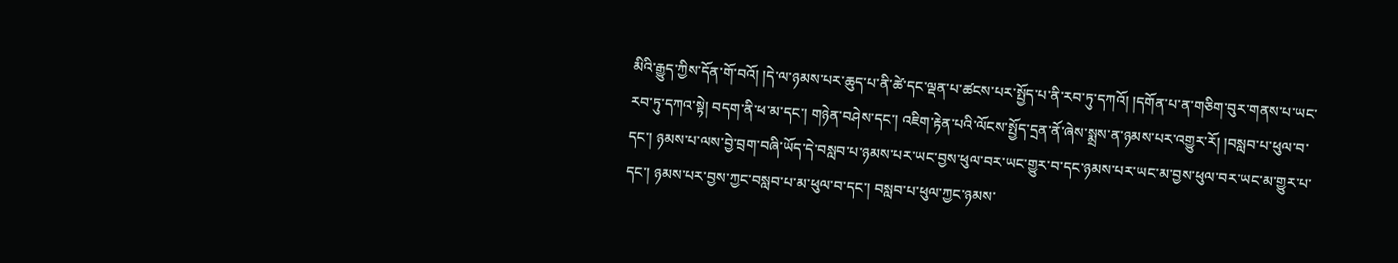མིའི་རྒྱུད་ཀྱིས་དོན་གོ་བའོ། །དེ་ལ་ཉམས་པར་ཆུད་པ་ནི་ཚེ་དང་ལྡན་པ་ཚངས་པར་སྤྱོད་པ་ནི་རབ་ཏུ་དཀའོ། །དགོན་པ་ན་གཅིག་བུར་གནས་པ་ཡང་རབ་ཏུ་དཀའ་སྟེ། བདག་ནི་ཕ་མ་དང་། གཉེན་བཤེས་དང་། འཇིག་རྟེན་པའི་ལོངས་སྤྱོད་དྲན་ནོ་ཞེས་སྨྲས་ན་ཉམས་པར་འགྱུར་རོ། །བསླབ་པ་ཕུལ་བ་དང་། ཉམས་པ་ལས་བྱེ་བྲག་བཞི་ཡོད་དེ་བསླབ་པ་ཉམས་པར་ཡང་བྱས་ཕུལ་བར་ཡང་གྱུར་བ་དང་ཉམས་པར་ཡང་མ་བྱས་ཕུལ་བར་ཡང་མ་གྱུར་པ་དང་། ཉམས་པར་བྱས་ཀྱང་བསླབ་པ་མ་ཕུལ་བ་དང་། བསླབ་པ་ཕུལ་ཀྱང་ཉམས་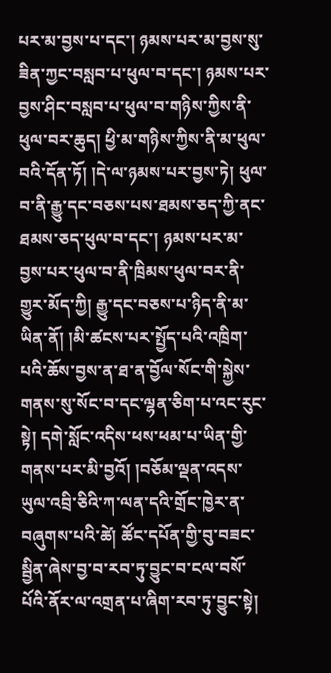པར་མ་བྱས་པ་དང་། ཉམས་པར་མ་བྱས་སུ་ཟིན་ཀྱང་བསླབ་པ་ཕུལ་བ་དང་། ཉམས་པར་བྱས་ཤིང་བསླབ་པ་ཕུལ་བ་གཉིས་ཀྱིས་ནི་ཕུལ་བར་ཆུད། ཕྱི་མ་གཉིས་ཀྱིས་ནི་མ་ཕུལ་བའི་དོན་ཏོ། །དེ་ལ་ཉམས་པར་བྱས་ཏེ། ཕུལ་བ་ནི་རྒྱུ་དང་བཅས་པས་ཐམས་ཅད་ཀྱི་ནང་ཐམས་ཅད་ཕུལ་བ་དང་། ཉམས་པར་མ་བྱས་པར་ཕུལ་བ་ནི་ཁྲིམས་ཕུལ་བར་ནི་གྱུར་མོད་ཀྱི། རྒྱུ་དང་བཅས་པ་ཉིད་ནི་མ་ཡིན་ནོ། །མི་ཚངས་པར་སྤྱོད་པའི་འཁྲིག་པའི་ཆོས་བྱས་ན་ཐ་ན་བྱོལ་སོང་གི་སྐྱེས་གནས་སུ་སོང་བ་དང་ལྷན་ཅིག་པ་འང་རུང་སྟེ། དགེ་སློང་འདིས་ཕས་ཕམ་པ་ཡིན་གྱི་གནས་པར་མི་བྱའོ། །བཅོམ་ལྡན་འདས་ཡུལ་འབྲི་ཅིའི་ཀ་ལན་དའི་གྲོང་ཁྱེར་ན་བཞུགས་པའི་ཚེ། ཚོང་དཔོན་གྱི་བུ་བཟང་སྦྱིན་ཞེས་བྱ་བ་རབ་ཏུ་བྱུང་བ་ངལ་བསོ་པོའི་ནོར་ལ་འགྲན་པ་ཞིག་རབ་ཏུ་བྱུང་སྟེ།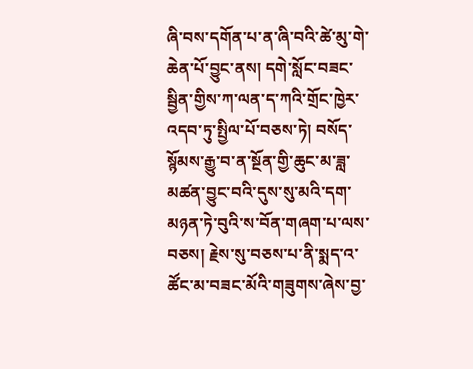ཞི་བས་དགོན་པ་ན་ཞི་བའི་ཚེ་མུ་གེ་ཆེན་པོ་བྱུང་ནས། དགེ་སློང་བཟང་སྦྱིན་གྱིས་ཀ་ལན་ད་ཀའི་གྲོང་ཁྱེར་འདབ་ཏུ་སྤྱིལ་པོ་བཅས་ཏེ། བསོད་སྙོམས་རྒྱུ་བ་ན་སྔོན་གྱི་ཆུང་མ་ཟླ་མཚན་བྱུང་བའི་དུས་སུ་མའི་དག་མཉན་ཏེ་བུའི་ས་བོན་གཞག་པ་ལས་བཅས། རྗེས་སུ་བཅས་པ་ནི་སྨད་འ་ཚོང་མ་བཟང་མོའི་གཟུགས་ཞེས་བྱ་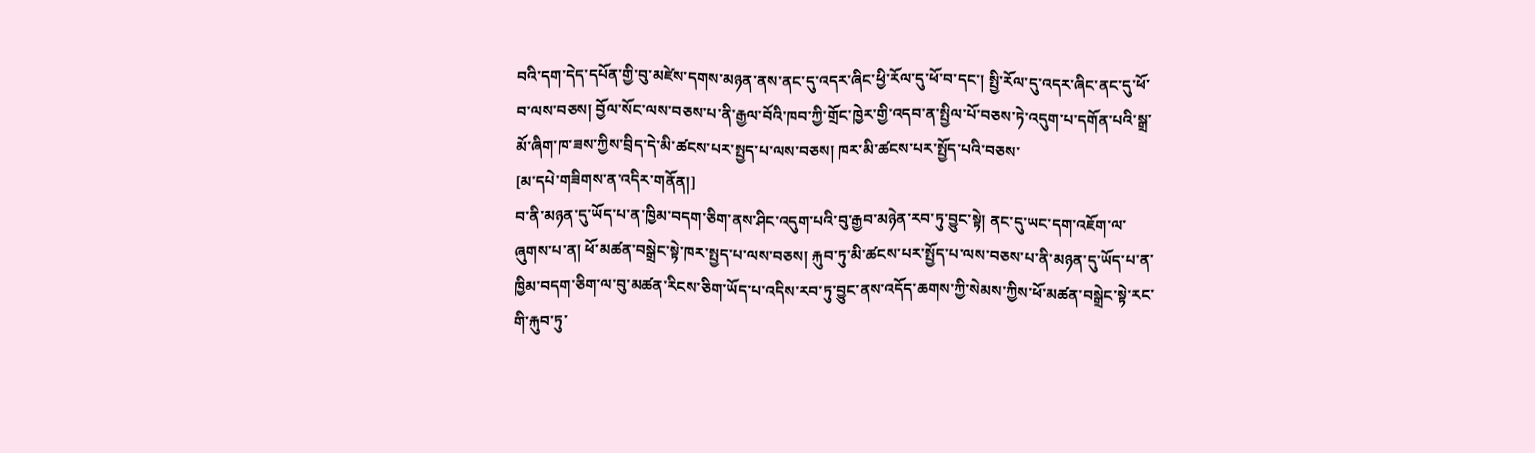བའི་དག་དེད་དཔོན་གྱི་བུ་མཛེས་དགས་མཉན་ནས་ནང་དུ་འདར་ཞིང་ཕྱི་རོལ་དུ་ཕོ་བ་དང་། སྤྱི་རོལ་དུ་འདར་ཞིང་ནང་དུ་ཕོ་བ་ལས་བཅས། བྱོལ་སོང་ལས་བཅས་པ་ནི་རྒྱལ་བོའི་ཁབ་ཀྱི་གྲོང་ཁྱེར་གྱི་འདབ་ན་སྤྱིལ་པོ་བཅས་ཏེ་འདུག་པ་དགོན་པའི་སྒྲ་མོ་ཞིག་ཁ་ཟས་ཀྱིས་བྲིད་དེ་མི་ཚངས་པར་སྤྱད་པ་ལས་བཅས། ཁར་མི་ཚངས་པར་སྤྱོད་པའི་བཅས་
[མ་དཔེ་གཟིགས་ན་འདིར་གནོན།]
བ་ནི་མཉན་དུ་ཡོད་པ་ན་ཁྱིམ་བདག་ཅིག་ནས་ཤིང་འདུག་པའི་བུ་རྒྱབ་མཉེན་རབ་ཏུ་བྱུང་སྟེ། ནང་དུ་ཡང་དག་འཇོག་ལ་ཞུགས་པ་ན། ཕོ་མཚན་བསྒྲེང་སྟེ་ཁར་སྤྱད་པ་ལས་བཅས། རྐུབ་ཏུ་མི་ཚངས་པར་སྤྱོད་པ་ལས་བཅས་པ་ནི་མཉན་དུ་ཡོད་པ་ན་ཁྱིམ་བདག་ཅིག་ལ་བུ་མཚན་རིངས་ཅིག་ཡོད་པ་འདིས་རབ་ཏུ་བྱུང་ནས་འདོད་ཆགས་ཀྱི་སེམས་ཀྱིས་ཕོ་མཚན་བསྒྲེང་སྟེ་རང་གི་རྐུབ་ཏུ་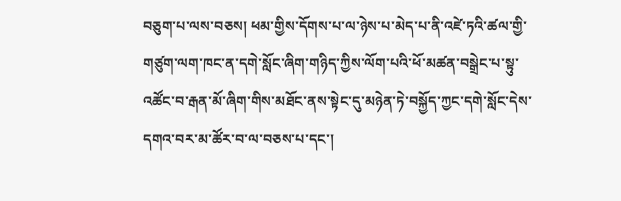བཅུག་པ་ལས་བཅས། ཕམ་གྱིས་དོགས་པ་ལ་ཉེས་པ་མེད་པ་ནི་འཛེ་ཏའི་ཚལ་གྱི་གཙུག་ལག་ཁང་ན་དགེ་སློང་ཞིག་གཉིད་ཀྱིས་ལོག་པའི་ཕོ་མཚན་བསྒྲེང་པ་སྟུ་འཚོང་བ་རྒན་མོ་ཞིག་གིས་མཐོང་ནས་སྟེང་དུ་མཉེན་ཏེ་བསྐྱོད་ཀྱང་དགེ་སློང་དེས་དགའ་བར་མ་ཚོར་བ་ལ་བཅས་པ་དང་།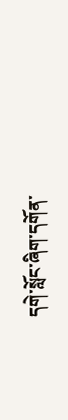དགེ་སློང་ཞིག་དགོན་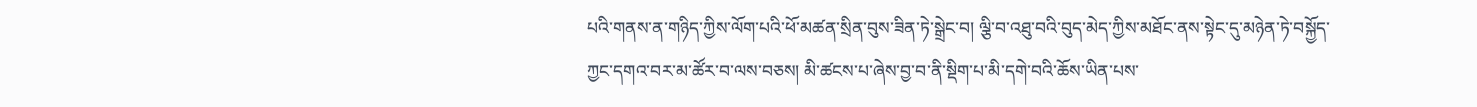པའི་གནས་ན་གཉིད་ཀྱིས་ལོག་པའི་ཕོ་མཚན་སྲིན་བུས་ཟིན་ཏེ་སྒྲེང་བ། ལྕི་བ་འཐུ་བའི་བུད་མེད་ཀྱིས་མཐོང་ནས་སྟེང་དུ་མཉེན་ཏེ་བསྐྱོད་ཀྱང་དགའ་བར་མ་ཚོར་བ་ལས་བཅས། མི་ཚངས་པ་ཞེས་བྱ་བ་ནི་སྡིག་པ་མི་དགེ་བའི་ཆོས་ཡིན་པས་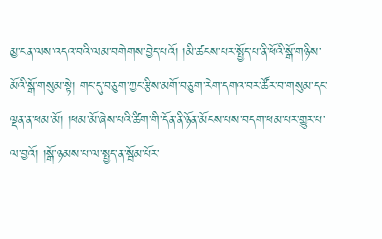མྱ་ངན་ལས་འདའ་བའི་ལམ་བགེགས་བྱེད་པའོ། །མི་ཚངས་པར་སྤྱོད་པ་ནི་ཕོའི་སྒོ་གཉིས་མོའི་སྒོ་གསུམ་སྟེ། གང་དུ་བཅུག་ཀྱང་རྩིས་མགོ་བཅུག་རེག་དགའ་བར་ཚོར་བ་གསུམ་དང་ལྡན་ན་ཕམ་མོ། །ཕམ་མོ་ཞེས་པའི་ཚིག་གི་དོན་ནི་ཉོན་མོངས་པས་བདག་ཕམ་པར་གྱུར་པ་ལ་བྱའོ། །སྒོ་ཉམས་པ་ལ་སྤྱད་ན་སྦོམ་པོར་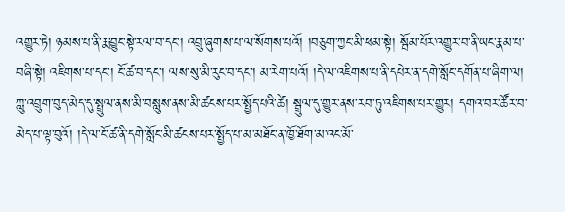འགྱུར་ཏེ། ཉམས་པ་ནི་རྨ་བྱུང་སྟེ་རལ་བ་དང་། འབྲུ་ཞུགས་པ་ལ་སོགས་པའོ། །བཅུག་ཀྱང་མི་ཕམ་སྟེ། སྦོམ་པོར་འགྱུར་བ་ནི་ཡང་རྣམ་པ་བཞི་སྟེ། འཇིགས་པ་དང་། ངོ་ཚ་བ་དང་། ལས་སུ་མི་རུང་བ་དང་། མ་རེག་པའོ། །དེ་ལ་འཇིགས་པ་ནི་དཔེར་ན་དགེ་སློང་དགོན་པ་ཞིག་ལ། ཀླུ་འབྲུག་བུད་མེད་དུ་སྤྲུལ་ནས་མི་བསླུས་ནས་མི་ཚངས་པར་སྤྱོད་པའི་ཚེ། སྦྲུལ་དུ་གྱུར་ནས་རབ་ཏུ་འཇིགས་པར་གྱུར། དགའ་བར་ཚོར་བ་མེད་པ་ལྟ་བུའོ། །དེ་ལ་ངོ་ཚ་ནི་དགེ་སློང་མི་ཚངས་པར་སྤྱོད་པ་མ་མཐོང་ན་ཁྱོ་ཐོག་མ་འང་མོ་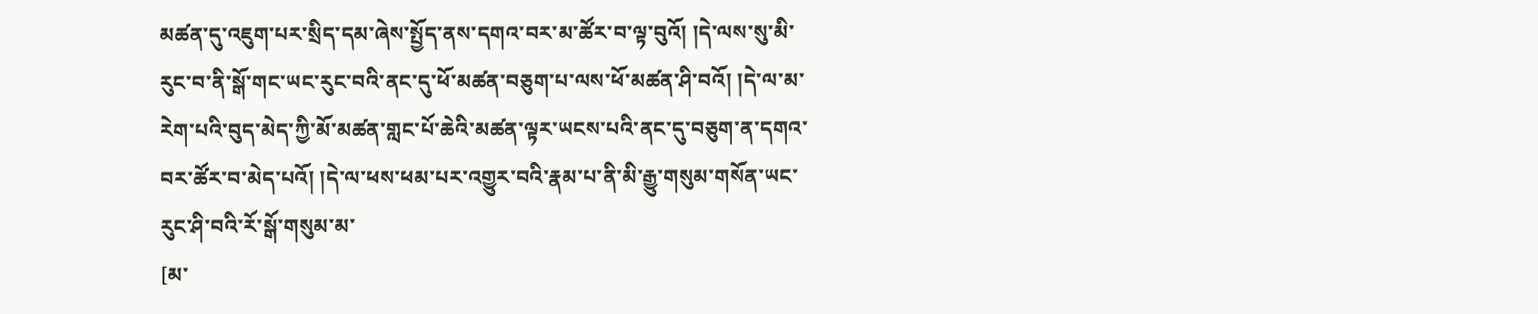མཚན་དུ་འཇུག་པར་སྲིད་དམ་ཞེས་སྤྱོད་ནས་དགའ་བར་མ་ཚོར་བ་ལྟ་བུའོ། །དེ་ལས་སུ་མི་རུང་བ་ནི་སྒོ་གང་ཡང་རུང་བའི་ནང་དུ་ཕོ་མཚན་བཅུག་པ་ལས་ཕོ་མཚན་ཤི་བའོ། །དེ་ལ་མ་རེག་པའི་བུད་མེད་ཀྱི་མོ་མཚན་གླང་པོ་ཆེའི་མཚན་ལྟར་ཡངས་པའི་ནང་དུ་བཅུག་ན་དགའ་བར་ཚོར་བ་མེད་པའོ། །དེ་ལ་ཕས་ཕམ་པར་འགྱུར་བའི་རྣམ་པ་ནི་མི་རྒྱུ་གསུམ་གསོན་ཡང་རུང་ཤི་བའི་རོ་སྒོ་གསུམ་མ་
[མ་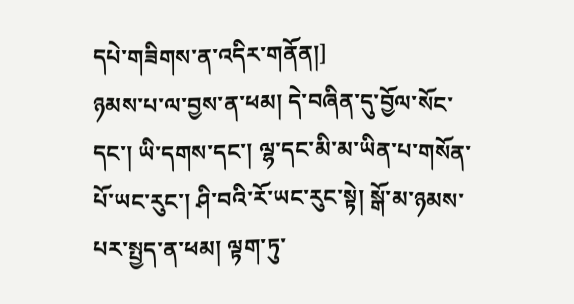དཔེ་གཟིགས་ན་འདིར་གནོན།]
ཉམས་པ་ལ་བྱས་ན་ཕམ། དེ་བཞིན་དུ་བྱོལ་སོང་དང་། ཡི་དགས་དང་། ལྷ་དང་མི་མ་ཡིན་པ་གསོན་པོ་ཡང་རུང་། ཤི་བའི་རོ་ཡང་རུང་སྟེ། སྒོ་མ་ཉམས་པར་སྤྱད་ན་ཕམ། ལྟག་ཏུ་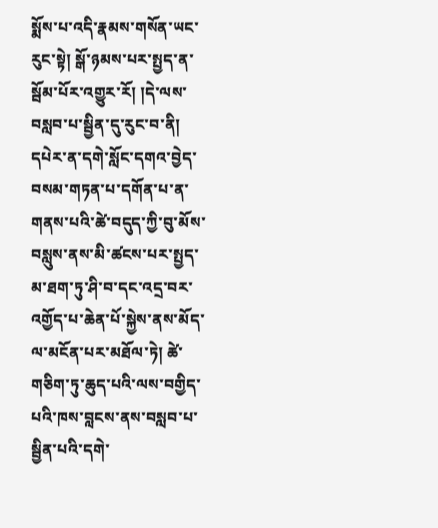སྨོས་པ་འདི་རྣམས་གསོན་ཡང་རུང་སྟེ། སྒོ་ཉམས་པར་སྤྱད་ན་སྦོམ་པོར་འགྱུར་རོ། །དེ་ལས་བསླབ་པ་སྦྱིན་དུ་རུང་བ་ནི། དཔེར་ན་དགེ་སློང་དགའ་བྱེད་བསམ་གཏན་པ་དགོན་པ་ན་གནས་པའི་ཚེ་བདུད་ཀྱི་བུ་མོས་བསླུས་ནས་མི་ཚངས་པར་སྤྱད་མ་ཐག་ཏུ་ཤི་བ་དང་འདྲ་བར་འགྱོད་པ་ཆེན་པོ་སྐྱེས་ནས་མོད་ལ་མངོན་པར་མཐོལ་ཏེ། ཚེ་གཅིག་ཏུ་ཆུད་པའི་ལས་བགྱིད་པའི་ཁས་བླངས་ནས་བསླབ་པ་སྦྱིན་པའི་དགེ་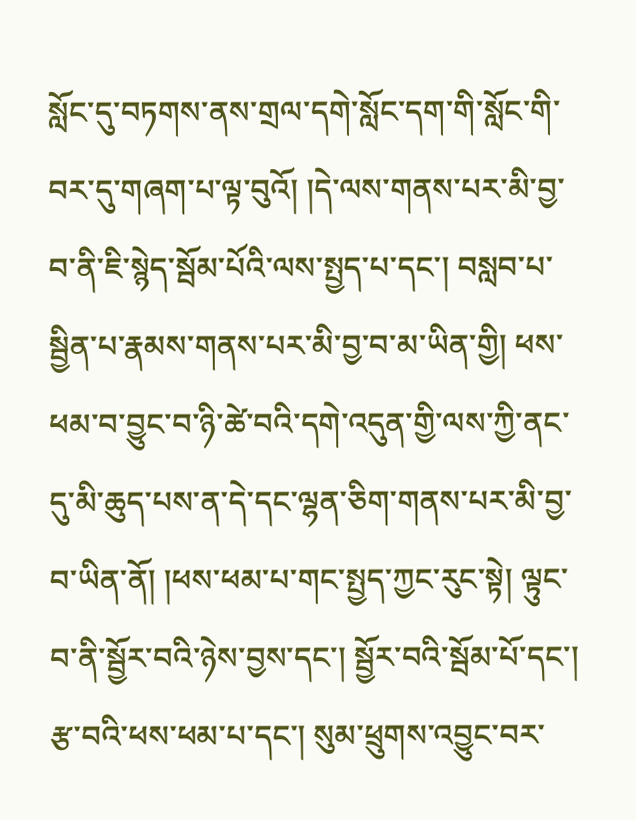སློང་དུ་བཏགས་ནས་གྲལ་དགེ་སློང་དག་གི་སློང་གི་བར་དུ་གཞག་པ་ལྟ་བུའོ། །དེ་ལས་གནས་པར་མི་བྱ་བ་ནི་ཇི་སྙེད་སྦོམ་པོའི་ལས་སྤྱད་པ་དང་། བསླབ་པ་སྦྱིན་པ་རྣམས་གནས་པར་མི་བྱ་བ་མ་ཡིན་གྱི། ཕས་ཕམ་བ་བྱུང་བ་ཉི་ཚེ་བའི་དགེ་འདུན་གྱི་ལས་ཀྱི་ནང་དུ་མི་ཆུད་པས་ན་དེ་དང་ལྷན་ཅིག་གནས་པར་མི་བྱ་བ་ཡིན་ནོ། །ཕས་ཕམ་པ་གང་སྤྱད་ཀྱང་རུང་སྟེ། ལྟུང་བ་ནི་སྦྱོར་བའི་ཉེས་བྱས་དང་། སྦྱོར་བའི་སྦོམ་པོ་དང་། རྩ་བའི་ཕས་ཕམ་པ་དང་། སུམ་ཕྲུགས་འབྱུང་བར་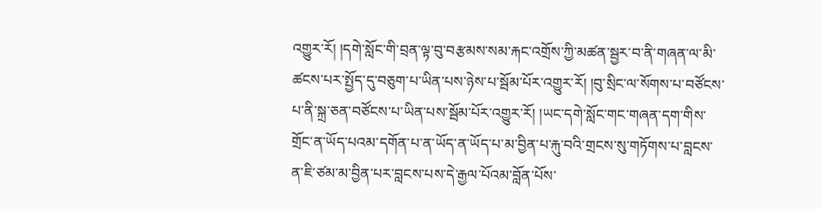འགྱུར་རོ། །དགེ་སློང་གི་བྲན་ལྟ་བུ་བརྩམས་སམ་རྐང་འགྲོས་ཀྱི་མཚན་སྦྱར་བ་ནི་གཞན་ལ་མི་ཚངས་པར་སྤྱོད་དུ་བཅུག་པ་ཡིན་པས་ཉེས་པ་སྦོམ་པོར་འགྱུར་རོ། །བུ་སྲིང་ལ་སོགས་པ་བཙོངས་པ་ནི་སྐྲ་ཅན་བཙོངས་པ་ཡིན་པས་སྦོམ་པོར་འགྱུར་རོ། །ཡང་དགེ་སློང་གང་གཞན་དག་གིས་གྲོང་ན་ཡོད་པའམ་དགོན་པ་ན་ཡོད་ན་ཡོད་པ་མ་བྱིན་པ་རྐུ་བའི་གྲངས་སུ་གཏོགས་པ་བླངས་ན་ཇི་ཙམ་མ་བྱིན་པར་བླངས་པས་དེ་རྒྱལ་པོའམ་བློན་པོས་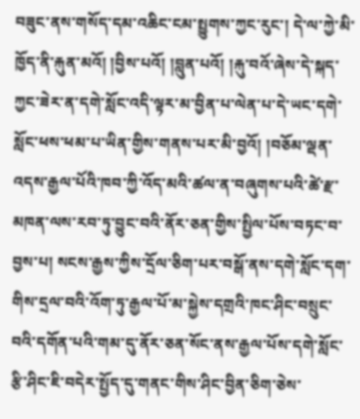བཟུང་ནས་གསོད་དམ་འཆིང་ངམ་སྤྱུགས་ཀྱང་རུང་། དེ་ལ་ཀྱེ་མི་ཁྱོད་ནི་རྐུན་མའོ། །བྱིས་པའོ། །བླུན་པའོ། །རྐུ་བའོ་ཞེས་དེ་སྐད་ཀྱང་ཟེར་ན་དགེ་སློང་འདི་ལྟར་མ་བྱིན་པ་ལེན་པ་དེ་ཡང་དགེ་སློང་ཕས་ཕམ་པ་ཡིན་གྱིས་གནས་པར་མི་བྱའོ། །བཅོམ་ལྡན་འདས་རྒྱལ་པོའི་ཁབ་ཀྱི་འོད་མའི་ཚལ་ན་བཞུགས་པའི་ཚེ་རྫ་མཁན་ལས་རབ་ཏུ་བྱུང་བའི་ནོར་ཅན་གྱིས་སྤྱིལ་པོས་བཏང་བ་བྱས་པ། སངས་རྒྱས་ཀྱིས་དྲོལ་ཅིག་པར་བསྒོ་ནས་དགེ་སློང་དག་གིས་དྲལ་བའི་འོག་ཏུ་རྒྱལ་པོ་མ་སྐྱེས་དགྲའི་ཁང་ཤིང་བསྲུང་བའི་དགོན་པའི་གམ་དུ་ནོར་ཅན་སོང་ནས་རྒྱལ་པོས་དགེ་སློང་རྩི་ཤིང་ཇི་བདེར་སྤྱོད་དུ་གནང་གིས་ཤིང་བྱིན་ཅིག་ཅེས་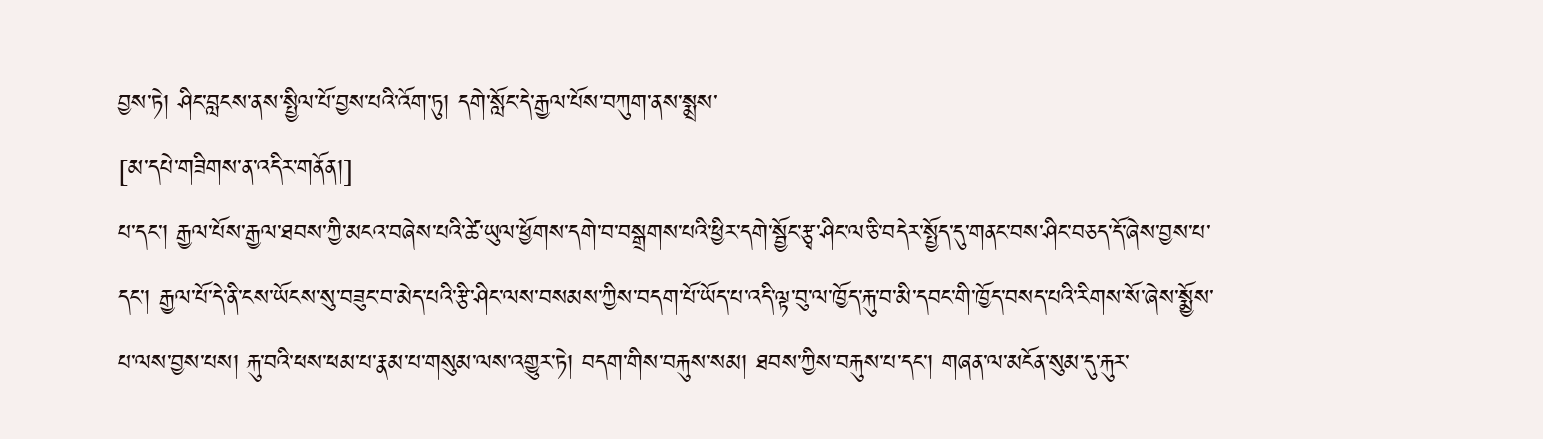བྱས་ཏེ། ཤིང་བླངས་ནས་སྤྱིལ་པོ་བྱས་པའི་འོག་ཏུ། དགེ་སློང་དེ་རྒྱལ་པོས་བཀུག་ནས་སྨྲས་
[མ་དཔེ་གཟིགས་ན་འདིར་གནོན།]
པ་དང་། རྒྱལ་པོས་རྒྱལ་ཐབས་ཀྱི་མངའ་བཞེས་པའི་ཚེ་ཡུལ་ཕྱོགས་དགེ་བ་བསྒྲགས་པའི་ཕྱིར་དགེ་སྦྱོང་རྩྭ་ཤིང་ལ་ཅི་བདེར་སྤྱོད་དུ་གནང་བས་ཤིང་བཅད་དོ་ཞེས་བྱས་པ་དང་། རྒྱལ་པོ་དེ་ནི་ངས་ཡོངས་སུ་བཟུང་བ་མེད་པའི་རྩི་ཤིང་ལས་བསམས་ཀྱིས་བདག་པོ་ཡོད་པ་འདི་ལྟ་བུ་ལ་ཁྱོད་རྐུ་བ་མི་དབང་གི་ཁྱོད་བསད་པའི་རིགས་སོ་ཞེས་སྨྱོས་པ་ལས་བྱས་པས། རྐུ་བའི་ཕས་ཕམ་པ་རྣམ་པ་གསུམ་ལས་འགྱུར་ཏེ། བདག་གིས་བརྐུས་སམ། ཐབས་ཀྱིས་བརྐུས་པ་དང་། གཞན་ལ་མངོན་སུམ་དུ་རྐུར་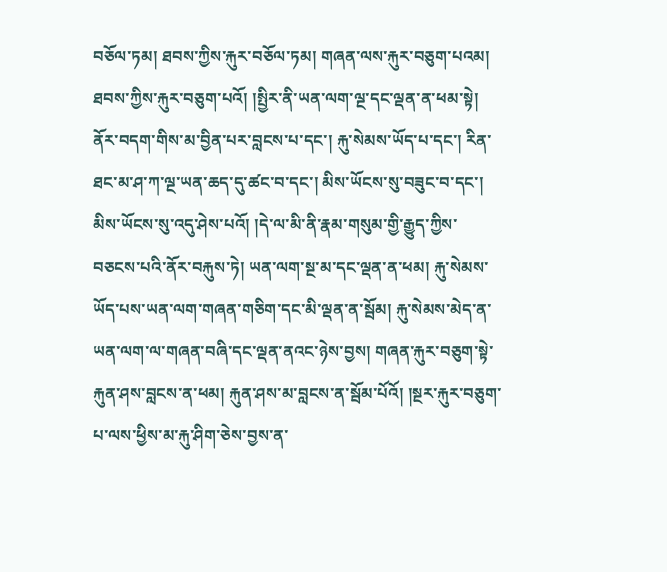བཅོལ་ཏམ། ཐབས་ཀྱིས་རྐུར་བཅོལ་ཏམ། གཞན་ལས་རྐུར་བཅུག་པའམ། ཐབས་ཀྱིས་རྐུར་བཅུག་པའོ། །སྤྱིར་ནི་ཡན་ལག་ལྔ་དང་ལྡན་ན་ཕམ་སྟེ། ནོར་བདག་གིས་མ་བྱིན་པར་བླངས་པ་དང་། རྐུ་སེམས་ཡོད་པ་དང་། རིན་ཐང་མ་ཤ་ཀ་ལྔ་ཡན་ཆད་དུ་ཚང་བ་དང་། མིས་ཡོངས་སུ་བཟུང་བ་དང་། མིས་ཡོངས་སུ་འདུ་ཤེས་པའོ། །དེ་ལ་མི་ནི་རྣམ་གསུམ་གྱི་རྒྱུད་ཀྱིས་བཅངས་པའི་ནོར་བརྐུས་ཏེ། ཡན་ལག་སྔ་མ་དང་ལྡན་ན་ཕམ། རྐུ་སེམས་ཡོད་པས་ཡན་ལག་གཞན་གཅིག་དང་མི་ལྡན་ན་སྦོམ། རྐུ་སེམས་མེད་ན་ཡན་ལག་ལ་གཞན་བཞི་དང་ལྡན་ནའང་ཉེས་བྱས། གཞན་རྐུར་བཅུག་སྟེ་རྐུན་ཤས་བླངས་ན་ཕམ། རྐུན་ཤས་མ་བླངས་ན་སྦོམ་པོའོ། །སྔར་རྐུར་བཅུག་པ་ལས་ཕྱིས་མ་རྐུ་ཤིག་ཅེས་བྱས་ན་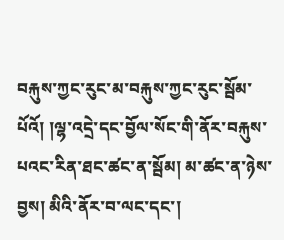བརྐུས་ཀྱང་རུང་མ་བརྐུས་ཀྱང་རུང་སྦོམ་པོའོ། །ལྷ་འདྲེ་དང་བྱོལ་སོང་གི་ནོར་བརྐུས་པའང་རིན་ཐང་ཚང་ན་སྦོམ། མ་ཚང་ན་ཉེས་བྱས། མིའི་ནོར་བ་ལང་དང་།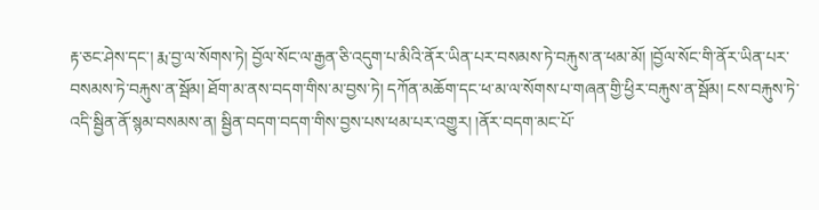རྟ་ཅང་ཤེས་དང་། རྨ་བྱ་ལ་སོགས་ཏེ། བྱོལ་སོང་ལ་རྒྱན་ཅི་འདུག་པ་མིའི་ནོར་ཡིན་པར་བསམས་ཏེ་བརྐུས་ན་ཕམ་མོ། །བྱོལ་སོང་གི་ནོར་ཡིན་པར་བསམས་ཏེ་བརྐུས་ན་སྦོམ། ཐོག་མ་ནས་བདག་གིས་མ་བྱས་ཏེ། དཀོན་མཆོག་དང་ཕ་མ་ལ་སོགས་པ་གཞན་གྱི་ཕྱིར་བརྐུས་ན་སྦོམ། ངས་བརྐུས་ཏེ་འདི་སྦྱིན་ནོ་སྙམ་བསམས་ན། སྦྱིན་བདག་བདག་གིས་བྱས་པས་ཕམ་པར་འགྱུར། །ནོར་བདག་མང་པོ་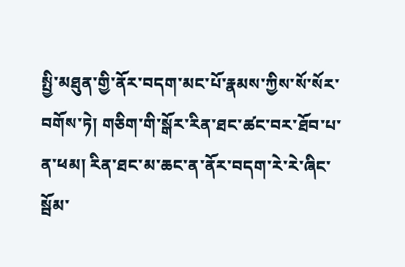སྤྱི་མཐུན་གྱི་ནོར་བདག་མང་པོ་རྣམས་ཀྱིས་སོ་སོར་བགོས་ཏེ། གཅིག་གི་སྒོར་རིན་ཐང་ཚང་བར་ཐོབ་པ་ན་ཕམ། རིན་ཐང་མ་ཆང་ན་ནོར་བདག་རེ་རེ་ཞིང་སྦོམ་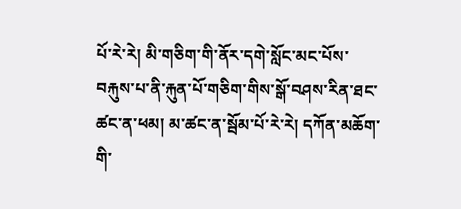པོ་རེ་རེ། མི་གཅིག་གི་ནོར་དགེ་སློང་མང་པོས་བརྐུས་པ་ནི་རྐུན་པོ་གཅིག་གིས་སྒོ་བཤས་རིན་ཐང་ཚང་ན་ཕམ། མ་ཚང་ན་སྦོམ་པོ་རེ་རེ། དཀོན་མཆོག་གི་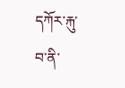དཀོར་རྐུ་བ་ནི་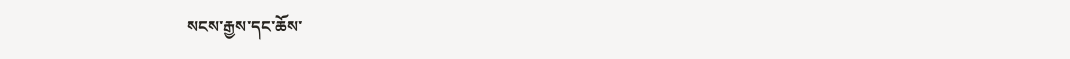སངས་རྒྱས་དང་ཆོས་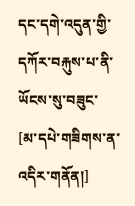དང་དགེ་འདུན་གྱི་དཀོར་བརྐུས་པ་ནི་ཡོངས་སུ་བཟུང་
[མ་དཔེ་གཟིགས་ན་འདིར་གནོན།]